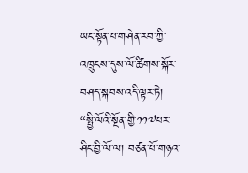ཡང་སྟོན་པ་གཤེན་རབ་ཀྱི་འཁྲུངས་དུས་ལོ་ཚིགས་སྐོར་བཤད་སྐབས་འདི་ལྟར་ཏེ། “སྤྱི་ལོའི་སྔོན་གྱི་༡༡༧པར་ཤིང་བྱི་ལོ་ལ། བཙན་པོ་གཉའ་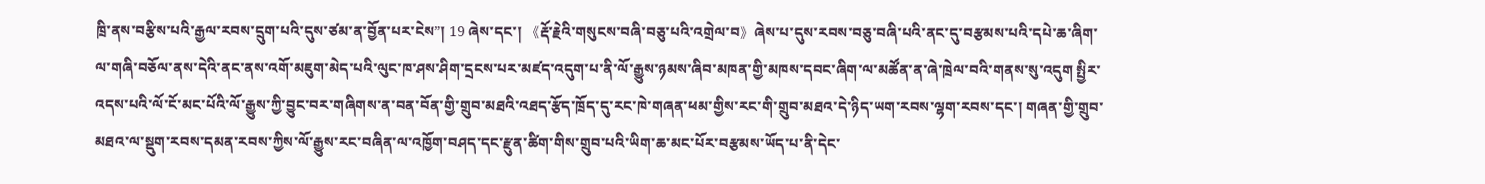ཁྲི་ནས་བརྩིས་པའི་རྒྱལ་རབས་དྲུག་པའི་དུས་ཙམ་ན་བྱོན་པར་ངེས”། 19 ཞེས་དང་། 《རྡོ་རྗེའི་གསུངས་བཞི་བཅུ་པའི་འགྲེལ་བ》ཞེས་པ་དུས་རབས་བཅུ་བཞི་པའི་ནང་དུ་བརྩམས་པའི་དཔེ་ཆ་ཞིག་ལ་གཞི་བཅོལ་ནས་དེའི་ནང་ནས་འགོ་མཇུག་མེད་པའི་ལུང་ཁ་ཤས་ཤིག་དྲངས་པར་མཛད་འདུག་པ་ནི་ལོ་རྒྱུས་ཉམས་ཞིབ་མཁན་གྱི་མཁས་དབང་ཞིག་ལ་མཚོན་ན་ཞེ་ཁྲེལ་བའི་གནས་སུ་འདུག སྤྱིར་འདས་པའི་ལོ་ངོ་མང་པོའི་ལོ་རྒྱུས་ཀྱི་བྱུང་བར་གཞིགས་ན་བན་བོན་གྱི་གྲུབ་མཐའི་འཐད་རྩོད་ཁྲོད་དུ་རང་ཁེ་གཞན་ཕམ་གྱིས་རང་གི་གྲུབ་མཐའ་དེ་ཉིད་ཡག་རབས་ལྷག་རབས་དང་། གཞན་གྱི་གྲུབ་མཐའ་ལ་སྡུག་རབས་དམན་རབས་ཀྱིས་ལོ་རྒྱུས་རང་བཞིན་ལ་འཁྱོག་བཤད་དང་རྫུན་ཚིག་གིས་གྲུབ་པའི་ཡིག་ཆ་མང་པོར་བརྩམས་ཡོད་པ་ནི་དེང་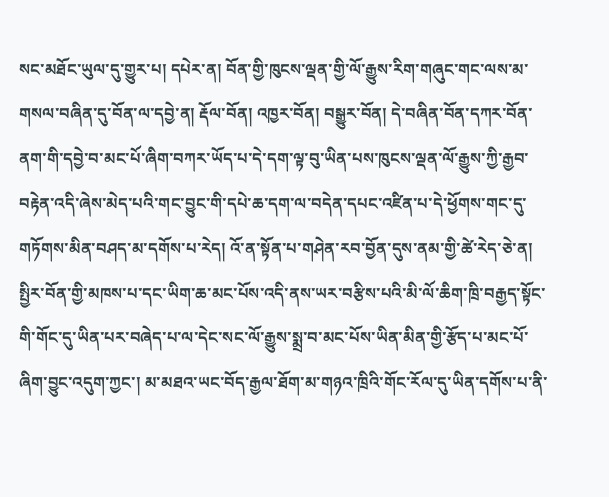སང་མཐོང་ཡུལ་དུ་གྱུར་པ། དཔེར་ན། བོན་གྱི་ཁུངས་ལྡན་གྱི་ལོ་རྒྱུས་རིག་གཞུང་གང་ལས་མ་གསལ་བཞིན་དུ་བོན་ལ་དབྱེ་ན། རྡོལ་བོན། འཁྱར་བོན། བསྒྱུར་བོན། དེ་བཞིན་བོན་དཀར་བོན་ནག་གི་དབྱེ་བ་མང་པོ་ཞིག་བཀར་ཡོད་པ་དེ་དག་ལྟ་བུ་ཡིན་པས་ཁུངས་ལྡན་ལོ་རྒྱུས་ཀྱི་རྒྱབ་བརྟེན་འདི་ཞེས་མེད་པའི་གང་བྱུང་གི་དཔེ་ཆ་དག་ལ་བདེན་དཔང་འཛིན་པ་དེ་ཕྱོགས་གང་དུ་གཏོགས་མིན་བཤད་མ་དགོས་པ་རེད། འོ་ན་སྟོན་པ་གཤེན་རབ་བྱོན་དུས་ནམ་གྱི་ཚེ་རེད་ཅེ་ན། སྤྱིར་བོན་གྱི་མཁས་པ་དང་ཡིག་ཆ་མང་པོས་འདི་ནས་ཡར་བརྩིས་པའི་མི་ལོ་ཆིག་ཁྲི་བརྒྱད་སྟོང་གི་གོང་དུ་ཡིན་པར་བཞེད་པ་ལ་དེང་སང་ལོ་རྒྱུས་སྨྲ་བ་མང་པོས་ཡིན་མིན་གྱི་རྩོད་པ་མང་པོ་ཞིག་བྱུང་འདུག་ཀྱང་། མ་མཐའ་ཡང་བོད་རྒྱལ་ཐོག་མ་གཉའ་ཁྲིའི་གོང་རོལ་དུ་ཡིན་དགོས་པ་ནི་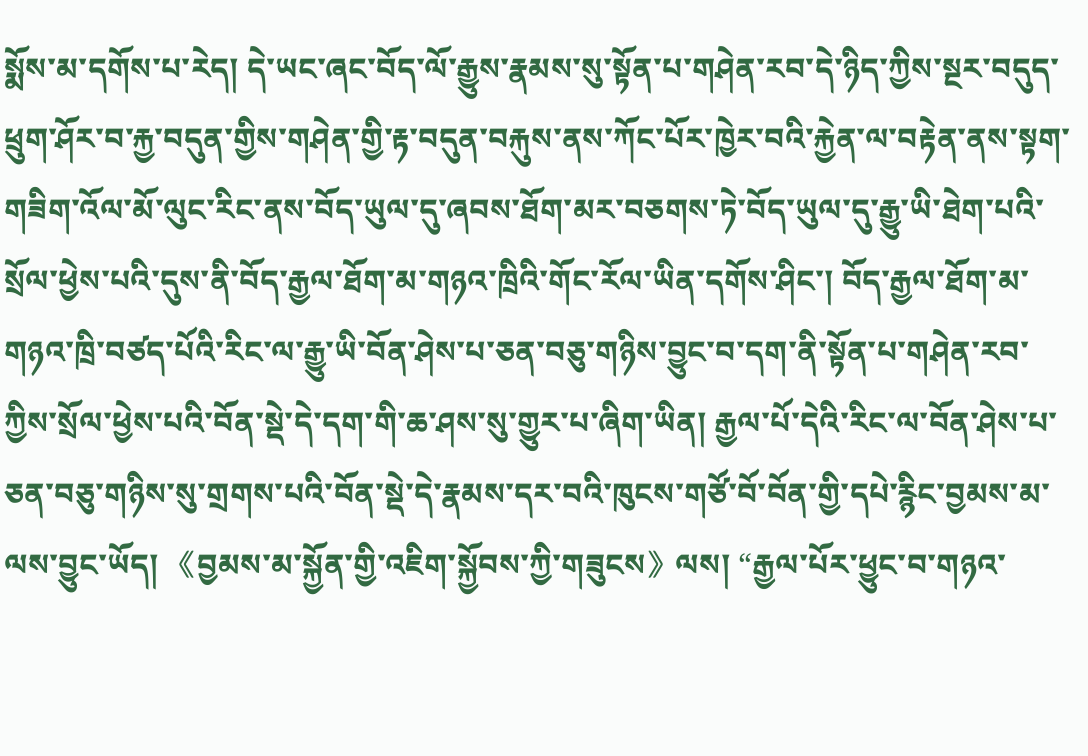སྨོས་མ་དགོས་པ་རེད། དེ་ཡང་ཞང་བོད་ལོ་རྒྱུས་རྣམས་སུ་སྟོན་པ་གཤེན་རབ་དེ་ཉིད་ཀྱིས་སྔར་བདུད་ཕྲུག་ཤོར་བ་རྐྱ་བདུན་གྱིས་གཤེན་གྱི་རྟ་བདུན་བརྐུས་ནས་ཀོང་པོར་ཁྱེར་བའི་རྐྱེན་ལ་བརྟེན་ནས་སྟག་གཟིག་འོལ་མོ་ལུང་རིང་ནས་བོད་ཡུལ་དུ་ཞབས་ཐོག་མར་བཅགས་ཏེ་བོད་ཡུལ་དུ་རྒྱུ་ཡི་ཐེག་པའི་སྲོལ་ཕྱེས་པའི་དུས་ནི་བོད་རྒྱལ་ཐོག་མ་གཉའ་ཁྲིའི་གོང་རོལ་ཡིན་དགོས་ཤིང་། བོད་རྒྱལ་ཐོག་མ་གཉའ་ཁྲི་བཙད་པོའི་རིང་ལ་རྒྱུ་ཡི་བོན་ཤེས་པ་ཅན་བཅུ་གཉིས་བྱུང་བ་དག་ནི་སྟོན་པ་གཤེན་རབ་ཀྱིས་སྲོལ་ཕྱེས་པའི་བོན་སྡེ་དེ་དག་གི་ཆ་ཤས་སུ་གྱུར་པ་ཞིག་ཡིན། རྒྱལ་པོ་དེའི་རིང་ལ་བོན་ཤེས་པ་ཅན་བཅུ་གཉིས་སུ་གྲགས་པའི་བོན་སྡེ་དེ་རྣམས་དར་བའི་ཁུངས་གཙོ་བོ་བོན་གྱི་དཔེ་རྙིང་བྱམས་མ་ལས་བྱུང་ཡོད། 《བྱམས་མ་སྐྱོན་གྱི་འཇིག་སྐྱོབས་ཀྱི་གཟུངས》ལས། “རྒྱལ་པོར་ཕྱུང་བ་གཉའ་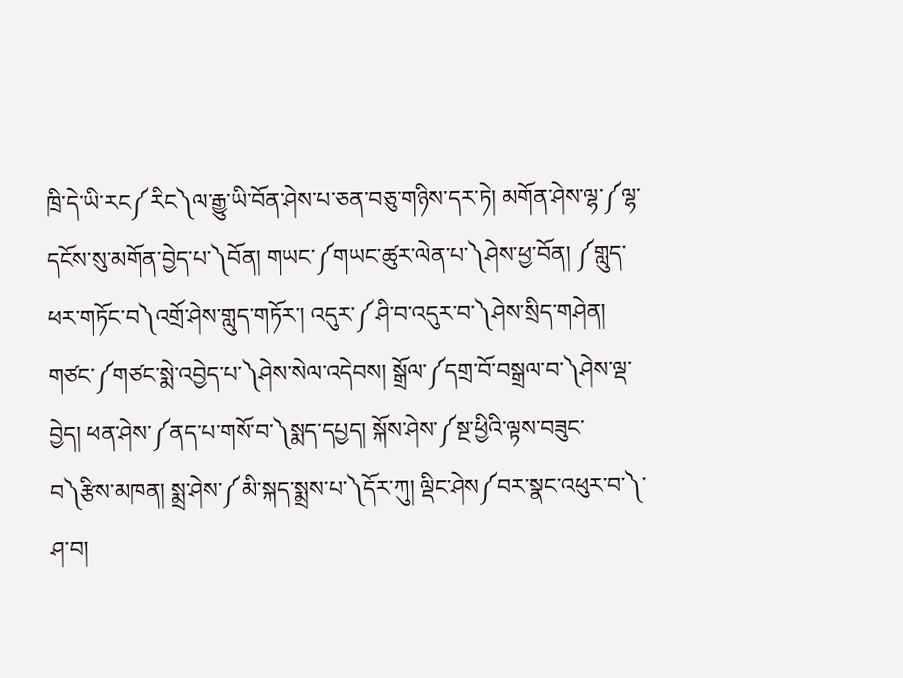ཁྲི་དེ་ཡི་རང༼རིང༽ལ་རྒྱུ་ཡི་བོན་ཤེས་པ་ཅན་བཅུ་གཉིས་དར་ཏེ། མགོན་ཤེས་ལྷ་༼ལྷ་དངོས་སུ་མགོན་བྱེད་པ་༽བོན། གཡང་༼གཡང་ཚུར་ལེན་པ་༽ཤེས་ཕྱ་བོན། ༼གླུད་ཕར་གཏོང་བ༽འགྲོ་ཤེས་གླུད་གཏོར་། འདུར་༼ཤི་བ་འདུར་བ་༽ཤེས་སྲིད་གཤེན། གཙང་༼གཙང་སྨེ་འབྱེད་པ་༽ཤེས་སེལ་འདེབས། སྒྲོལ་༼དགྲ་བོ་བསྒྲལ་བ་༽ཤེས་ལྡ་བྱེད། ཕན་ཤེས་༼ནད་པ་གསོ་བ་༽སྨད་དཔྱད། སྐོས་ཤེས་༼སྔ་ཕྱིའི་ལྟས་བཟུང་བ༽རྩིས་མཁན། སྨྲ་ཤེས་༼མི་སྐད་སྨྲས་པ་༽དོར་ཀུ། ལྡིང་ཤེས༼བར་སྣང་འཕུར་བ་༽་ཤ་བ།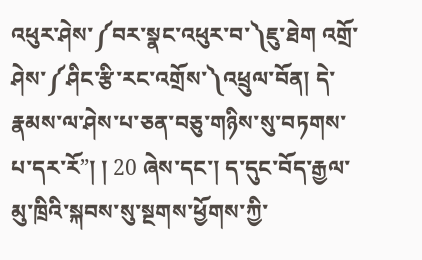འཕུར་ཤེས་༼བར་སྣང་འཕུར་བ་༽ཇུ་ཐེག འགྲོ་ཤེས་༼ཤིང་རྩི་རང་འགྲོས་༽འཕྲུལ་བོན། དེ་རྣམས་ལ་ཤེས་པ་ཅན་བཅུ་གཉིས་སུ་བཏགས་པ་དར་རོ”། ། 20 ཞེས་དང་། ད་དུང་བོད་རྒྱལ་མུ་ཁྲིའི་སྐབས་སུ་སྔགས་ཕྱོགས་ཀྱི་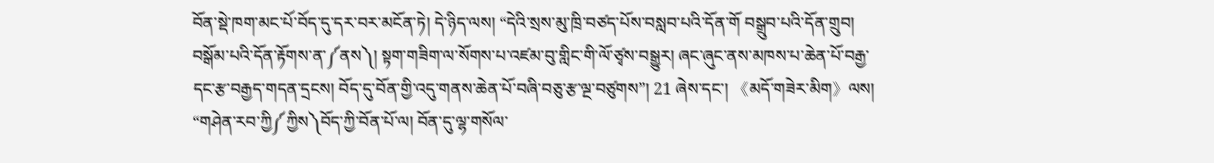བོན་སྡེ་ཁག་མང་པོ་བོད་དུ་དར་བར་མངོན་ཏེ། དེ་ཉིད་ལས། “དེའི་སྲས་མུ་ཁྲི་བཙད་པོས་བསླབ་པའི་དོན་གོ བསྒྲུབ་པའི་དོན་གྲུབ། བསྒོམ་པའི་དོན་རྟོགས་ན་༼ནས༽། སྟག་གཟིག་ལ་སོགས་པ་འཛམ་བུ་གླིང་གི་ལོ་ཙྭས་བསྒྱུར། ཞང་ཞུང་ནས་མཁས་པ་ཆེན་པོ་བརྒྱ་དང་རྩ་བརྒྱད་གདན་དྲངས། བོད་དུ་བོན་གྱི་འདུ་གནས་ཆེན་པོ་བཞི་བཅུ་རྩ་ལྔ་བཙུགས”། 21 ཞེས་དང་། 《མདོ་གཟེར་མིག》ལས། “གཤེན་རབ་ཀྱི༼ཀྱིས༽བོད་ཀྱི་བོན་པོ་ལ། བོན་དུ་ལྷ་གསོལ་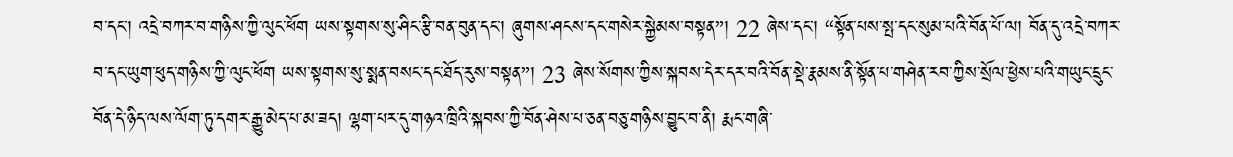བ་དང་། འདྲེ་བཀར་བ་གཉིས་ཀྱི་ལུང་ཕོག ཡས་སྟགས་སུ་ཤིང་རྩི་བན་བུན་དང་། ཞུགས་ཤངས་དང་གསེར་སྐྱེམས་བསྟན”། 22 ཞེས་དང་། “སྟོན་པས་སྤ་དང་སུམ་པའི་བོན་པོ་ལ། བོན་དུ་འདྲེ་བཀར་བ་དང་ཡུག་ཕུད་གཉིས་ཀྱི་ལུང་ཕོག ཡས་སྟགས་སུ་སྨན་བསང་དང་ཐོད་རུས་བསྟན”། 23 ཞེས་སོགས་ཀྱིས་སྐབས་དེར་དར་བའི་བོན་སྡེ་རྣམས་ནི་སྟོན་པ་གཤེན་རབ་ཀྱིས་སྲོལ་ཕྱེས་པའི་གཡུང་དྲུང་བོན་དེ་ཉིད་ལས་ལོག་ཏུ་དགར་རྒྱུ་མེད་པ་མ་ཟད། ལྷག་པར་དུ་གཉའ་ཁྲིའི་སྐབས་ཀྱི་བོན་ཤེས་པ་ཅན་བཅུ་གཉིས་བྱུང་བ་ནི། རྨང་གཞི་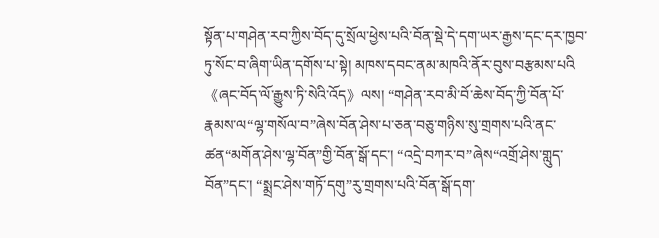སྟོན་པ་གཤེན་རབ་ཀྱིས་བོད་དུ་སྲོལ་ཕྱེས་པའི་བོན་སྡེ་དེ་དག་ཡར་རྒྱས་དང་དར་ཁྱབ་ཏུ་སོང་བ་ཞིག་ཡིན་དགོས་པ་སྟེ། མཁས་དབང་ནམ་མཁའི་ནོར་བུས་བརྩམས་པའི《ཞང་བོད་ལོ་རྒྱུས་ཏི་སེའི་འོད》ལས། “གཤེན་རབ་མི་བོ་ཆེས་བོད་ཀྱི་བོན་པོ་རྣམས་ལ“ལྷ་གསོལ་བ”ཞེས་བོན་ཤེས་པ་ཅན་བཅུ་གཉིས་སུ་གྲགས་པའི་ནང་ཚན“མགོན་ཤེས་ལྷ་བོན”གྱི་བོན་སྒོ་དང་། “འདྲེ་བཀར་བ”ཞེས“འགྲོ་ཤེས་གླུད་བོན”དང་། “སྨྲང་ཤེས་གཏོ་དགུ”རུ་གྲགས་པའི་བོན་སྒོ་དག་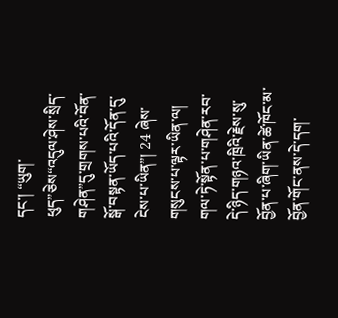དང་། “ཡུག་ཕུད”ཅེས“འདུལ་ཤེས་སྲིད་གཤེན”དུ་གྲགས་པའི་བོན་སྒོ་བསྟན་ཡོད་པའི་དོན་དུ་ངེས་པ་ཡིན”། 24 ཞེས་གསུངས་པ་ལྟར་ཡིན་ལ། གལ་ཏེ་སྟོན་པ་གཤེན་རབ་དེ་ཉིད་གཉའ་ཁྲིའི་རྗེས་སུ་བྱོན་པ་ཞིག་ཡིན་ཚེ་ཁོང་མ་བྱོན་གོང་ནས་དེ་དག་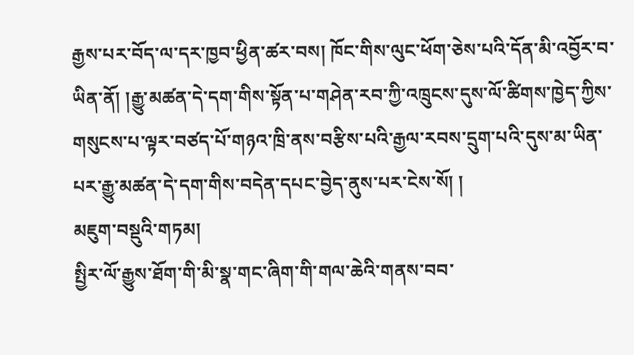རྒྱས་པར་བོད་ལ་དར་ཁྱབ་ཕྱིན་ཚར་བས། ཁོང་གིས་ལུང་ཕོག་ཅེས་པའི་དོན་མི་འབྱོར་བ་ཡིན་ནོ། །རྒྱུ་མཚན་དེ་དག་གིས་སྟོན་པ་གཤེན་རབ་ཀྱི་འཁྲུངས་དུས་ལོ་ཚིགས་ཁྱེད་ཀྱིས་གསུངས་པ་ལྟར་བཙད་པོ་གཉའ་ཁྲི་ནས་བརྩིས་པའི་རྒྱལ་རབས་དྲུག་པའི་དུས་མ་ཡིན་པར་རྒྱུ་མཚན་དེ་དག་གིས་བདེན་དཔང་བྱེད་ནུས་པར་ངེས་སོ། །
མཇུག་བསྡུའི་གཏམ།
སྤྱིར་ལོ་རྒྱུས་ཐོག་གི་མི་སྣ་གང་ཞིག་གི་གལ་ཆེའི་གནས་བབ་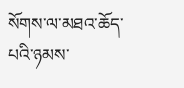སོགས་ལ་མཐའ་ཆོད་པའི་ཉམས་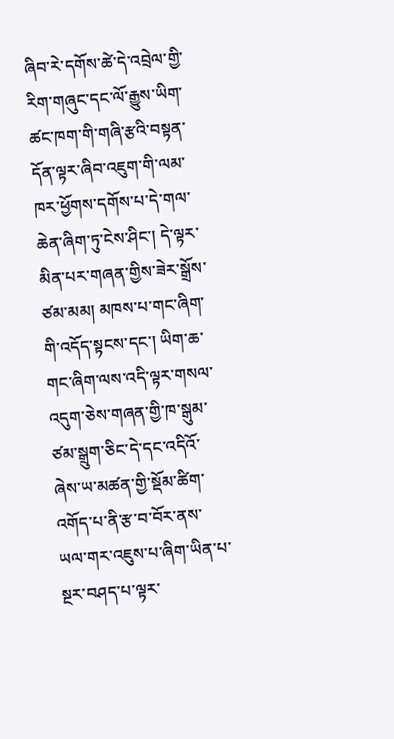ཞིབ་རེ་དགོས་ཚེ་དེ་འབྲེལ་གྱི་རིག་གཞུང་དང་ལོ་རྒྱུས་ཡིག་ཚང་ཁག་གི་གཞི་རྩའི་བསྟན་དོན་ལྟར་ཞིབ་འཇུག་གི་ལམ་ཁར་ཕྱོགས་དགོས་པ་དེ་གལ་ཆེན་ཞིག་ཏུ་ངེས་ཤིང་། དེ་ལྟར་མིན་པར་གཞན་གྱིས་ཟེར་སྒྲོས་ཙམ་མམ། མཁས་པ་གང་ཞིག་གི་འདོད་སྟངས་དང་། ཡིག་ཆ་གང་ཞིག་ལས་འདི་ལྟར་གསལ་འདུག་ཅེས་གཞན་གྱི་ཁ་སྒུམ་ཙམ་སྒྲུག་ཅིང་དེ་དང་འདིའོ་ཞེས་ཡ་མཚན་གྱི་སྡོམ་ཚིག་འགོད་པ་ནི་རྩ་བ་བོར་ནས་ཡལ་གར་འཇུས་པ་ཞིག་ཡིན་པ་སྔར་བཤད་པ་ལྟར་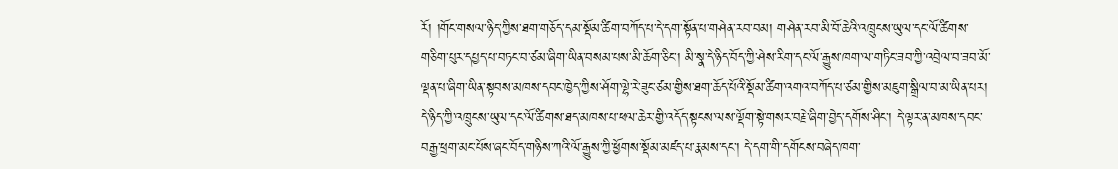རོ། །གོང་གསལ་ཉིད་ཀྱིས་ཐག་གཅོད་དམ་སྡོམ་ཚིག་བཀོད་པ་དེ་དག་སྟོན་པ་གཤེན་རབ་བམ། གཤེན་རབ་མི་བོ་ཆེའི་འཁྲུངས་ཡུལ་དང་ལོ་ཚིགས་གཅིག་པུར་དཔྱད་པ་བཏང་བ་ཙམ་ཞིག་ཡིན་བསམ་པས་མི་ཆོག་ཅིང་། མི་སྣ་དེ་ཉིད་བོད་ཀྱི་ཤེས་རིག་དང་ལོ་རྒྱུས་ཁག་ལ་གཏིང་ཟབ་ཀྱི་འབྲེལ་བ་ཟབ་མོ་ལྡན་པ་ཞིག་ཡིན་སྟབས་མཁས་དབང་ཁྱེད་ཀྱིས་ཤོག་ལྷེ་རེ་ཟུང་ཙམ་གྱིས་ཐག་ཆོད་པོའི་སྡོམ་ཚིག་འགའ་བཀོད་པ་ཙམ་གྱིས་མཇུག་སྒྲིལ་བ་མ་ཡིན་པར། དེ་ཉིད་ཀྱི་འཁྲུངས་ཡུལ་དང་ལོ་ཚིགས་ཐད་མཁས་པ་ཕལ་ཆེར་གྱི་འདོད་སྟངས་ལས་ལྡོག་སྟེ་གསར་བརྗེ་ཞིག་བྱེད་དགོས་ཤིང་། དེ་ལྟར་ན་མཁས་དབང་བརྒྱ་ཕྲག་མང་པོས་ཞང་བོད་གཉིས་ཀའི་ལོ་རྒྱུས་ཀྱི་ཕྱོགས་སྡོམ་མཛད་པ་རྣམས་དང་། དེ་དག་གི་དགོངས་བཞེད་ཁག་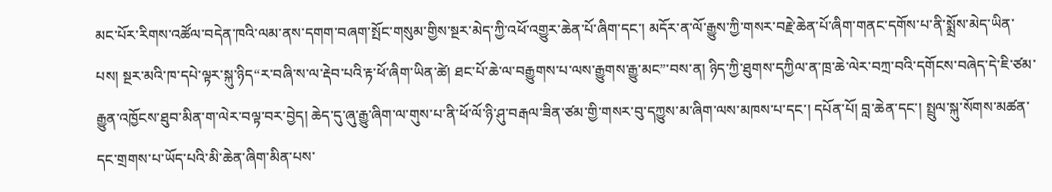མང་པོར་རིགས་འཚོལ་བདེན་ཁའི་ལམ་ནས་དགག་བཞག་སྤོང་གསུམ་གྱིས་སྔར་མེད་ཀྱི་འཕོ་འགྱུར་ཆེན་པོ་ཞིག་དང་། མདོར་ན་ལོ་རྒྱུས་ཀྱི་གསར་བརྗེ་ཆེན་པོ་ཞིག་གནང་དགོས་པ་ནི་སྨྲོས་མེད་ཡིན་པས། སྔར་མའི་ཁ་དཔེ་ལྟར་སྐུ་ཉིད“ར་བཞི་ས་ལ་རྡེབ་པའི་རྟ་ཕོ་ཞིག་ཡིན་ཚེ། ཐང་པོ་ཆེ་ལ་བརྒྱུགས་པ་ལས་རྒྱུགས་རྒྱུ་མང”་བས་ན། ཉིད་ཀྱི་ཐུགས་དཀྱིལ་ན་ཁྲ་ཆེ་ལེར་བཀྲ་བའི་དགོངས་བཞེད་དེ་ཇི་ཙམ་རྒྱུན་འཁྱོངས་ཐུབ་མིན་ག་ལེར་བལྟ་བར་བྱེད། ཆེད་དུ་ཞུ་རྒྱུ་ཞིག་ལ་གུས་པ་ནི་ཕོ་ལོ་ཉི་ཤུ་བརྒལ་ཟིན་ཙམ་གྱི་གསར་བུ་དཀྱུས་མ་ཞིག་ལས་མཁས་པ་དང་། དཔོན་པོ། བླ་ཆེན་དང་། སྤྲུལ་སྐུ་སོགས་མཚན་དང་གྲགས་པ་ཡོད་པའི་མི་ཆེན་ཞིག་མིན་པས་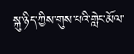སྐུ་ཉིད་ཀྱིས་གུས་པའི་གླེང་མོལ་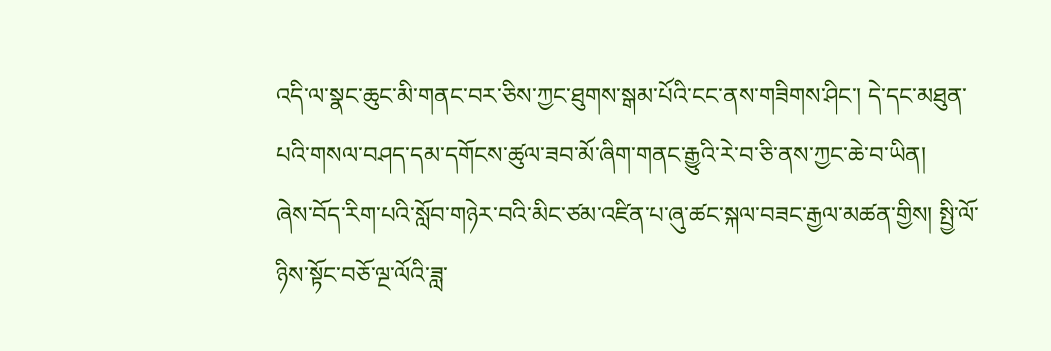འདི་ལ་སྣང་ཆུང་མི་གནང་བར་ཅིས་ཀྱང་ཐུགས་སྒམ་པོའི་ངང་ནས་གཟིགས་ཤིང་། དེ་དང་མཐུན་པའི་གསལ་བཤད་དམ་དགོངས་ཚུལ་ཟབ་མོ་ཞིག་གནང་རྒྱུའི་རེ་བ་ཅི་ནས་ཀྱང་ཆེ་བ་ཡིན།
ཞེས་བོད་རིག་པའི་སློབ་གཉེར་བའི་མིང་ཙམ་འཛིན་པ་ཞུ་ཚང་སྐལ་བཟང་རྒྱལ་མཚན་གྱིས། སྤྱི་ལོ་ཉིས་སྟོང་བཅོ་ལྔ་ལོའི་ཟླ་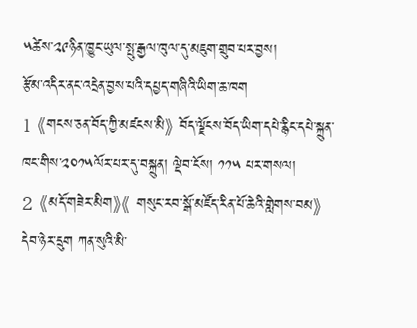༥ཚེས་༢༩ཉིན་ཁྱུང་ཡུལ་སྤུ་རྒྱལ་ཁུལ་དུ་མཇུག་གྲུབ་པར་བྱས།
རྩོམ་འདིར་ནང་འདྲེན་བྱས་པའི་དཔྱད་གཞིའི་ཡིག་ཆ་ཁག
1 《གངས་ཅན་བོད་ཀྱི་མཛངས་མི》 བོད་ལྗོངས་བོད་ཡིག་དཔེ་རྙིང་དཔེ་སྐྲུན་ཁང་གིས་༢༠༡༥ལོར་པར་དུ་བསྐྲུན། ལྡེབ་ངོས། ༡༡༥ པར་གསལ།
2 《མདོ་གཟེར་མིག》《 གསུང་རབ་སྒོ་མཛོད་རིན་པོ་ཆེའི་གླེགས་བམ》 དེབ་ཉེར་དྲུག ཀན་སུའི་མི་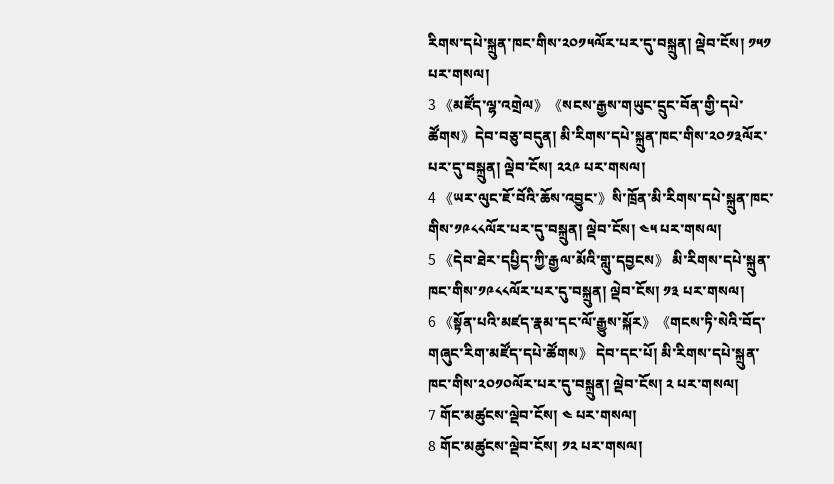རིགས་དཔེ་སྐྲུན་ཁང་གིས་༢༠༡༥ལོར་པར་དུ་བསྐྲུན། ལྡེབ་ངོས། ༡༥༡ པར་གསལ།
3 《མཛོད་ལྷ་འགྲེལ》《སངས་རྒྱས་གཡུང་དྲུང་བོན་གྱི་དཔེ་ཚོགས》དེབ་བཅུ་བདུན། མི་རིགས་དཔེ་སྐྲུན་ཁང་གིས་༢༠༡༣ལོར་པར་དུ་བསྐྲུན། ལྡེབ་ངོས། ༢༢༩ པར་གསལ།
4 《ཡར་ལུང་ཇོ་བོའི་ཆོས་འབྱུང་》སི་ཁྲོན་མི་རིགས་དཔེ་སྐྲུན་ཁང་གིས་༡༩༨༨ལོར་པར་དུ་བསྐྲུན། ལྡེབ་ངོས། ༤༥ པར་གསལ།
5 《དེབ་ཐེར་དཔྱིད་ཀྱི་རྒྱལ་མོའི་གླུ་དབྱངས》 མི་རིགས་དཔེ་སྐྲུན་ཁང་གིས་༡༩༨༨ལོར་པར་དུ་བསྐྲུན། ལྡེབ་ངོས། ༡༣ པར་གསལ།
6 《སྟོན་པའི་མཛད་རྣམ་དང་ལོ་རྒྱུས་སྐོར》《གངས་ཏི་སེའི་བོད་གཞུང་རིག་མཛོད་དཔེ་ཚོགས》 དེབ་དང་པོ། མི་རིགས་དཔེ་སྐྲུན་ཁང་གིས་༢༠༡༠ལོར་པར་དུ་བསྐྲུན། ལྡེབ་ངོས། ༢ པར་གསལ།
7 གོང་མཚུངས་ལྡེབ་ངོས། ༤ པར་གསལ།
8 གོང་མཚུངས་ལྡེབ་ངོས། ༡༢ པར་གསལ།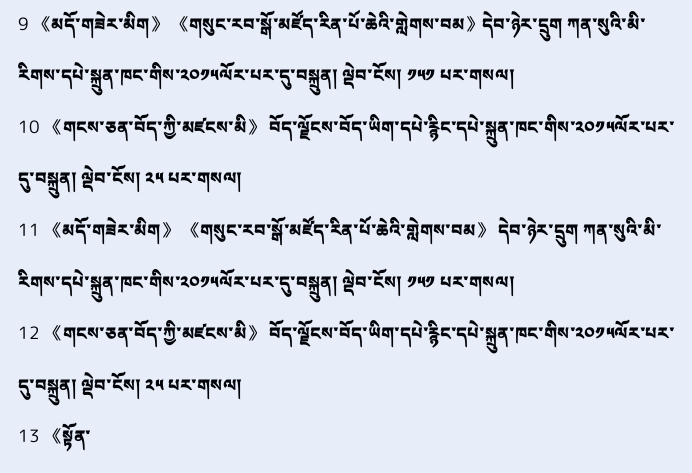9 《མདོ་གཟེར་མིག》 《གསུང་རབ་སྒོ་མཛོད་རིན་པོ་ཆེའི་གླེགས་བམ》དེབ་ཉེར་དྲུག ཀན་སུའི་མི་རིགས་དཔེ་སྐྲུན་ཁང་གིས་༢༠༡༥ལོར་པར་དུ་བསྐྲུན། ལྡེབ་ངོས། ༡༥༡ པར་གསལ།
10 《གངས་ཅན་བོད་ཀྱི་མཛངས་མི》 བོད་ལྗོངས་བོད་ཡིག་དཔེ་རྙིང་དཔེ་སྐྲུན་ཁང་གིས་༢༠༡༥ལོར་པར་དུ་བསྐྲུན། ལྡེབ་ངོས། ༢༥ པར་གསལ།
11 《མདོ་གཟེར་མིག》 《གསུང་རབ་སྒོ་མཛོད་རིན་པོ་ཆེའི་གླེགས་བམ》 དེབ་ཉེར་དྲུག ཀན་སུའི་མི་རིགས་དཔེ་སྐྲུན་ཁང་གིས་༢༠༡༥ལོར་པར་དུ་བསྐྲུན། ལྡེབ་ངོས། ༡༥༡ པར་གསལ།
12 《གངས་ཅན་བོད་ཀྱི་མཛངས་མི》 བོད་ལྗོངས་བོད་ཡིག་དཔེ་རྙིང་དཔེ་སྐྲུན་ཁང་གིས་༢༠༡༥ལོར་པར་དུ་བསྐྲུན། ལྡེབ་ངོས། ༢༥ པར་གསལ།
13 《སྟོན་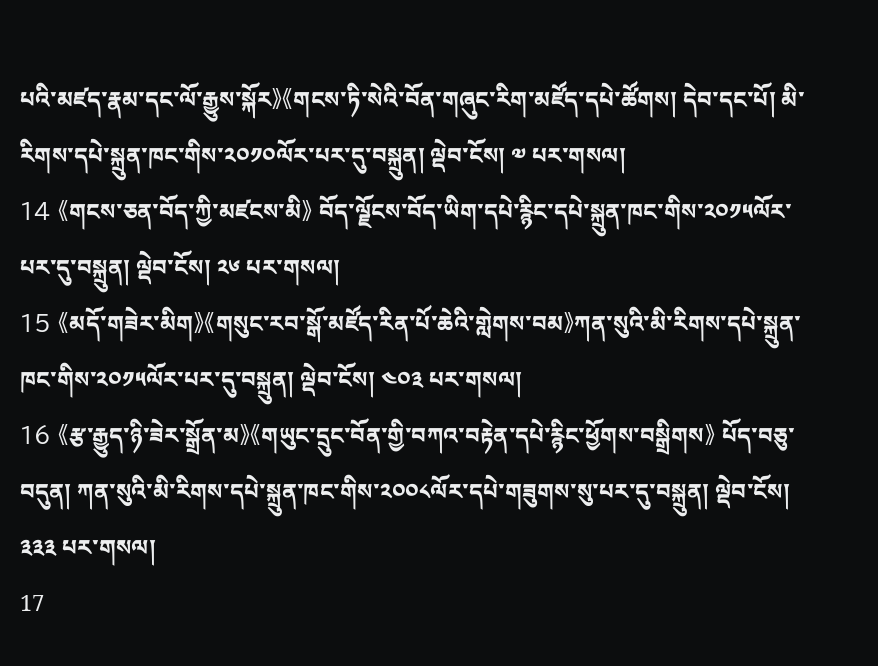པའི་མཛད་རྣམ་དང་ལོ་རྒྱུས་སྐོར》《གངས་ཏི་སེའི་བོན་གཞུང་རིག་མཛོད་དཔེ་ཚོགས། དེབ་དང་པོ། མི་རིགས་དཔེ་སྐྲུན་ཁང་གིས་༢༠༡༠ལོར་པར་དུ་བསྐྲུན། ལྡེབ་ངོས། ༧ པར་གསལ།
14 《གངས་ཅན་བོད་ཀྱི་མཛངས་མི》 བོད་ལྗོངས་བོད་ཡིག་དཔེ་རྙིང་དཔེ་སྐྲུན་ཁང་གིས་༢༠༡༥ལོར་པར་དུ་བསྐྲུན། ལྡེབ་ངོས། ༢༦ པར་གསལ།
15 《མདོ་གཟེར་མིག》《གསུང་རབ་སྒོ་མཛོད་རིན་པོ་ཆེའི་གླེགས་བམ》ཀན་སུའི་མི་རིགས་དཔེ་སྐྲུན་ཁང་གིས་༢༠༡༥ལོར་པར་དུ་བསྐྲུན། ལྡེབ་ངོས། ༤༠༣ པར་གསལ།
16 《རྩ་རྒྱུད་ཉི་ཟེར་སྒྲོན་མ》《གཡུང་དྲུང་བོན་གྱི་བཀའ་བརྟེན་དཔེ་རྙིང་ཕྱོགས་བསྒྲིགས》 པོད་བཅུ་བདུན། ཀན་སུའི་མི་རིགས་དཔེ་སྐྲུན་ཁང་གིས་༢༠༠༨ལོར་དཔེ་གཟུགས་སུ་པར་དུ་བསྐྲུན། ལྡེབ་ངོས། ༣༣༣ པར་གསལ།
17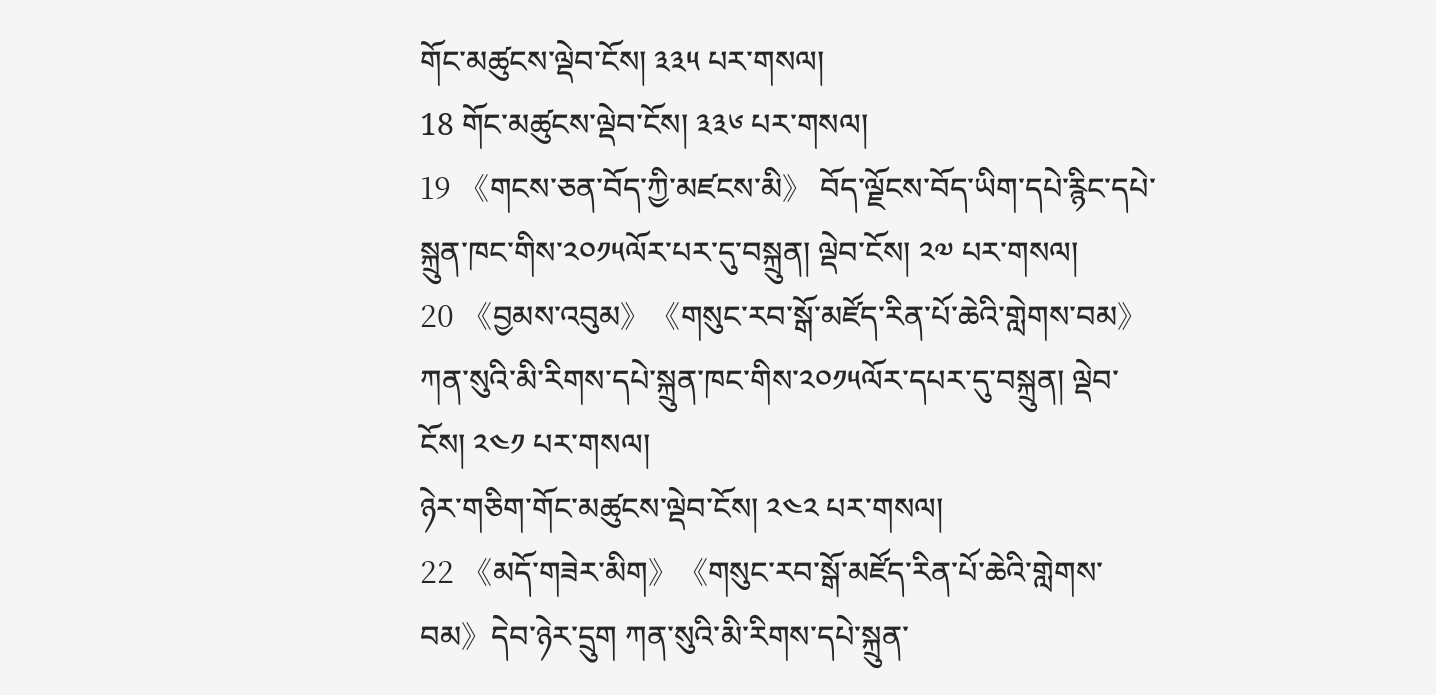གོང་མཚུངས་ལྡེབ་ངོས། ༣༣༥ པར་གསལ།
18 གོང་མཚུངས་ལྡེབ་ངོས། ༣༣༦ པར་གསལ།
19 《གངས་ཅན་བོད་ཀྱི་མཛངས་མི》 བོད་ལྗོངས་བོད་ཡིག་དཔེ་རྙིང་དཔེ་སྐྲུན་ཁང་གིས་༢༠༡༥ལོར་པར་དུ་བསྐྲུན། ལྡེབ་ངོས། ༢༧ པར་གསལ།
20 《བྱམས་འབུམ》《གསུང་རབ་སྒོ་མཛོད་རིན་པོ་ཆེའི་གླེགས་བམ》ཀན་སུའི་མི་རིགས་དཔེ་སྐྲུན་ཁང་གིས་༢༠༡༥ལོར་དཔར་དུ་བསྐྲུན། ལྡེབ་ངོས། ༢༤༡ པར་གསལ།
ཉེར་གཅིག་གོང་མཚུངས་ལྡེབ་ངོས། ༢༤༢ པར་གསལ།
22 《མདོ་གཟེར་མིག》《གསུང་རབ་སྒོ་མཛོད་རིན་པོ་ཆེའི་གླེགས་བམ》དེབ་ཉེར་དྲུག ཀན་སུའི་མི་རིགས་དཔེ་སྐྲུན་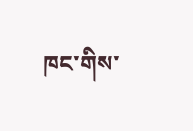ཁང་གིས་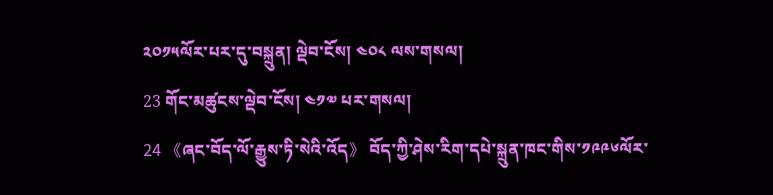༢༠༡༥ལོར་པར་དུ་བསྐྲུན། ལྡེབ་ངོས། ༤༠༨ ལས་གསལ།
23 གོང་མཚུངས་ལྡེབ་ངོས། ༤༡༧ པར་གསལ།
24 《ཞང་བོད་ལོ་རྒྱུས་ཏི་སེའི་འོད》 བོད་ཀྱི་ཤེས་རིག་དཔེ་སྐྲུན་ཁང་གིས་༡༩༩༦ལོར་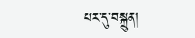པར་དུ་བསྐྲུན།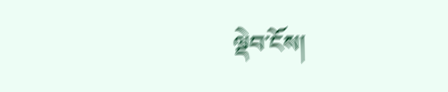ལྡེབ་ངོས།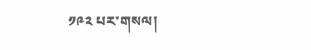༡༩༢ པར་གསལ།